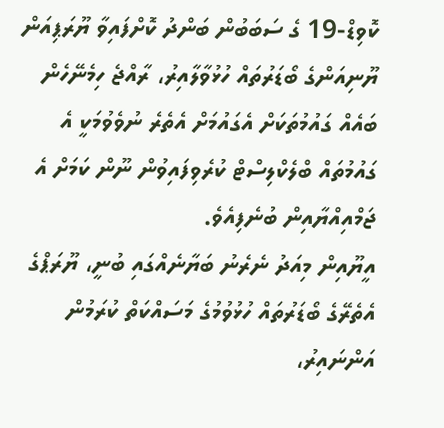ކޮވިޑް-19 ގެ ސަބަބުން ބަންދު ކޮށްފައިވާ ޔޫރަޕިއަން ޔޫނިއަންގެ ބޯޑަރުތައް ހުޅުވާލާއިރު، ރާއްޖެ ހިމެނޭހެން ބައެއް ގައުމުތަކަށް އެގައުމަށް އެތެރެ ނުވެވުމަކީ އެ ގައުމުތައް ބްލެކްލިސްޓް ކުރެވިފައިވުން ނޫން ކަމަށް އެ ޖަމްއިއްޔާއިން ބުނެފިއެވެ.
އީޔޫއިން މިއަދު ނެރެނު ބަޔާނެއްގައި ބުނީ، ޔޫރަޕްގެ އެތެރޭގެ ބޯޑަރުތައް ހުޅުވުމުގެ މަސައްކަތް ކުރަމުން އަންނައިރު،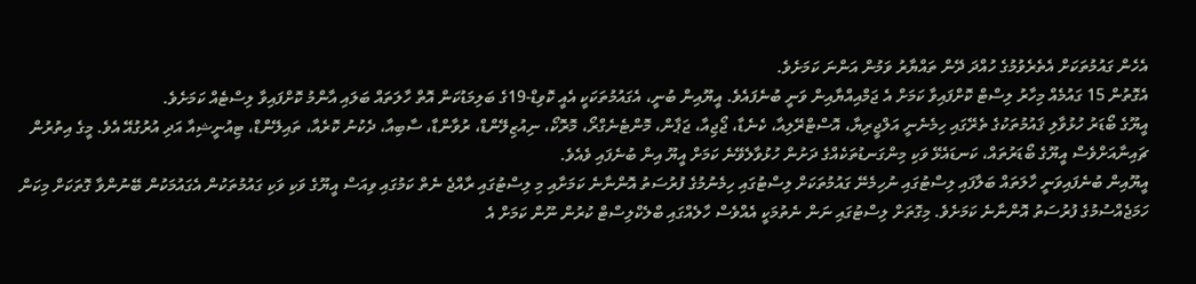އެހެން ގައުމުތަކަށް އެތެރެވުމުގެ ހުއްދަ ދޭން ތައްޔާރު ވަމުން އަންނަ ކަމަށެވެ.
އެގޮތުން 15 ގައުމެއް މިހާރު ލިސްޓް ކޮށްފައިވާ ކަމަށް އެ ޖަމްއިއްޔާއިން ވަނީ ބުނެފައެވެ. އީޔޫއިން ބުނީ، އެގައުމުތަކަކީ އެއީ ކޮވިޑް-19ގެ ބަލިމަޑުކަން އޮތް ހާލަތައް ބަލައި އާންމު ކޮށްފައިވާ ލިސްޓެއް ކަމަށެވެ.
އީޔޫގެ ބޯޑަރު ހުޅުވާލި ޤައުމުތަކުގެ ތެރޭގައި ހިމެނެނީ އަލްޖީރިޔާ، އޮސްޓްރޭލިއާ، ކެނެޑާ، ޖޯޖިއާ، ޖަޕާން، މޮންޓެނެގްރޯ، މޮރޮކޯ، ނިއުޒިލޭންޑް، ރުވާންޑާ، ސާބިއާ، ދެކުނު ކޮރެއާ، ތައިލޭންޑް، ޓިއުނީޝިއާ އަދި އުރުގުއޭ އެވެ. މީގެ އިތުރުން ޗައިނާއަށްވެސް އީޔޫގެ ބޯޑަރުތައް، ކަނޑައެޅޭ ވަކި މިންގަނޑުތަކެއްގެ ދަށުން ހުޅުވާލެވޭނެ ކަމަށް އީޔޫ އިން ބުނެފައި ވެއެވެ.
އީޔޫއިން ބުނެފައިވަނީ ހާލަތައް ބަލާފައި ލިސްޓުގައި ނުހިމެނޭ ގައުމުތަކަށް ލިސްޓުގައި ހިމެނުމުގެ ފުރުސަތު އޮންނާނެ ކަމަށާއި މި ލިސްޓުގައި ރާއްޖެ ނެތް ކަމުގައި ވިއަސް އީޔޫގެ ވަކި ވަކި ގައުމުތަކުން އެގައުމަކުން ބޭނުންވާ ގޮތަކަށް މިކަން ހަމަޖެއްސުމުގެ ފުރުސަތު އޮންނާނެ ކަމަށެވެ. މިގޮތަށް ލިސްޓުގައި ނަން ނެތުމަކީ އެއްވެސް ހާލެއްގައި ބްލެކްލިސްޓް ކުރުން ނޫން ކަމަށް އެ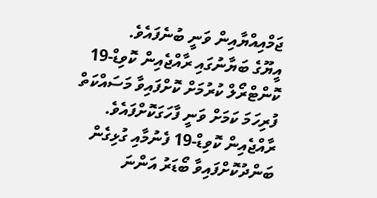ޖަމްއިއްޔާއިން ވަނީ ބުނެފައެވެ.
އީޔޫގެ ބަޔާނުގައި ރާއްޖެއިން ކޮވިޑް-19 ކޮންޓްރޯލް ކުރުމަށް ކޮށްފައިވާ މަސައްކަތް ފުރިހަމަ ކަމަށް ވަނީ ފާހަގަކޮށްފައެވެ.
ރާއްޖެއިން ކޮވިޑް-19 ފެނުމާއި ގުޅިގެން ބަންދުކޮށްފައިވާ ބޯޑަރު އަންނަ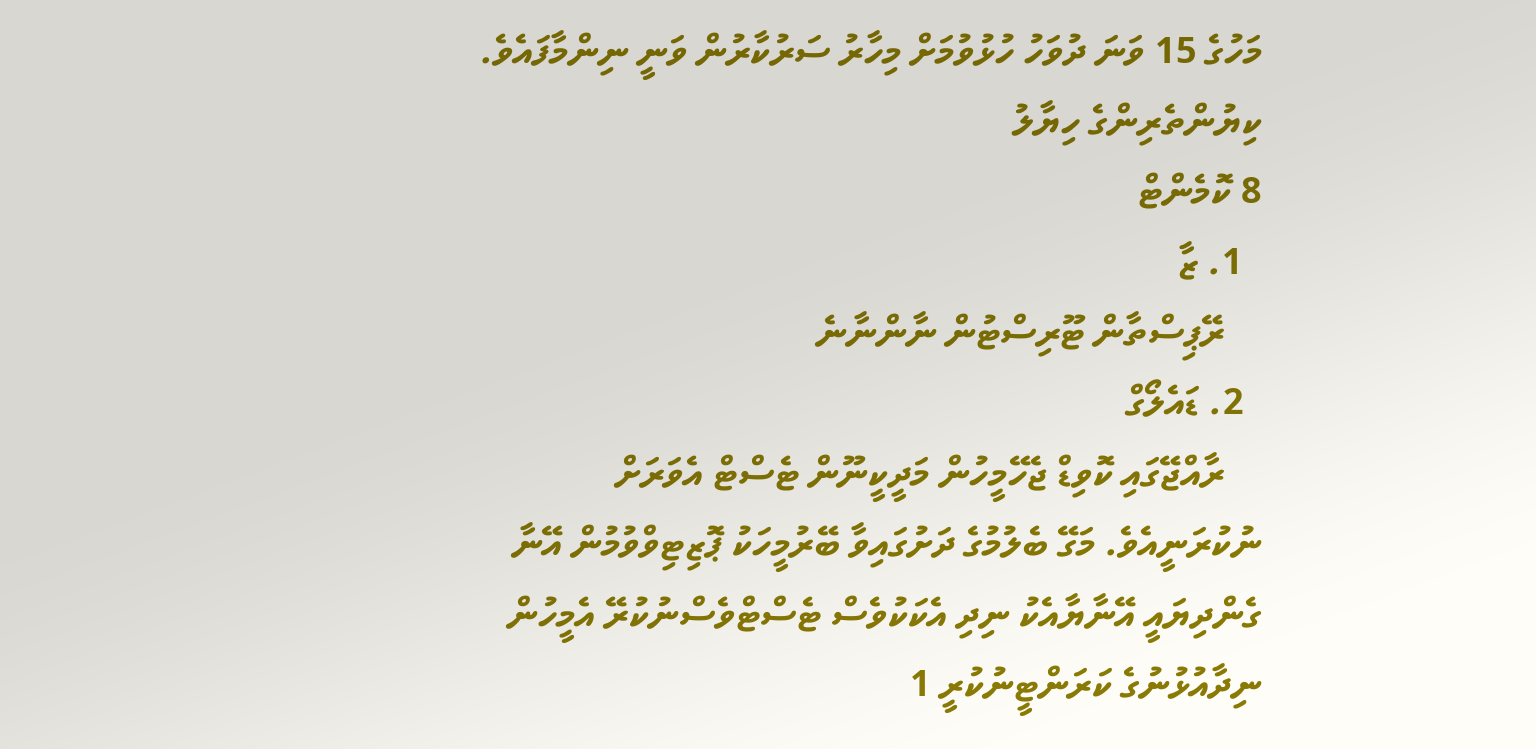މަހުގެ 15 ވަނަ ދުވަހު ހުޅުވުމަށް މިހާރު ސަރުކާރުން ވަނީ ނިންމާފައެވެ.
ކިޔުންތެރިންގެ ހިޔާލު
8 ކޮމެންޓް
  1. ޒާ
    ރޭޕިސްތާން ޓޫރިސްޓުން ނާންނާނެ
  2. ޑައެލޯގް
    ރާއްޖޭގައި ކޮވިޑް ޖެހޭމީހުން މަދީކީނޫން ޓެސްޓް އެވަރަށް ނުކުރަނީއެވެ. މަގޭ ބެލުމުގެ ދަށުގައިވާ ބޭރުމީހަކު ޕޮޒިޓިވްވުމުން އޭނާ ގެންދިޔައީ އޭނާޔާއެކު ނިދި އެކަކުވެސް ޓެސްޓްވެސްނުކުރޭ އެމީހުން ނިދާއުޅުނުގެ ކަރަންޓީނުކުރީ 1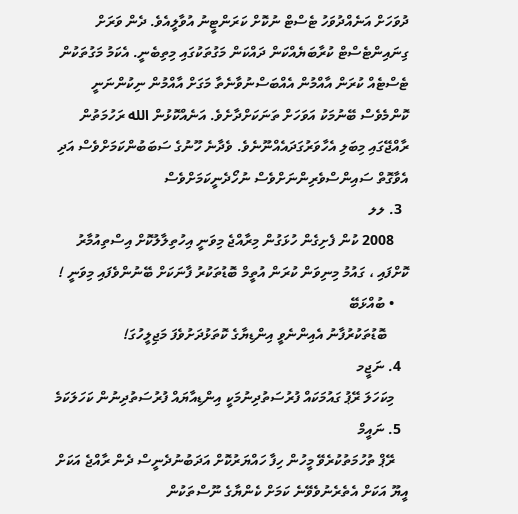ދުވަހަށް އަނެއްދުވަހު ޓެސްޓް ނުކޮށް ކަރަންޓީނު އުވާލީއެވެ. ދެން ވަރަށް ގިނައިންޓެސްޓް ކުރާބަޔެއްކަން ދައްކަން މަގުތަކުގައި މިތިބެނީ. އެކަމު މަގުތަކުން ޓެސްޓެއް ކުރަން އާއްމުން އެއްބަސްނުވާނެތާ މަގަށް އާއްމުން ނިކުންނަނީ ކޮންމެވެސް ބޭނުމަކު އަވަހަށް ތަނަކަށްދާށެވެ. އަނެއްކޮޅުން الله ރަހުމަތުން ރާއްޖޭގައި މިބަލި އެހާވަރުގަދައެއްނޫނެވެ. ވެދާނެ ހޫނުގެ ސަބަބުންކަމަށްވެސް އަދި އެވާގޮތް ސައިންސްވެރިންނަށްވެސް ނުހޯދެނީކަމަށްވެސް
  3. ލލ
    2008 ކުން ފެށިގެން ހުޅަގުން މިރާއްޖެ މިވަނީ އިހުތިލާލުކޮށް އިސްތިއުމާރު ކޮށްފައި ، ގައުމު މިނިވަން ކުރަން އުތީމް ބޮޑުތަކުރު ފާނަކަށް ބޭނުންވެފައި މިވަނީ !
    • ބުއްޅަބޭ
      ބޮޑުތަކުރުފާނު އެއިންނެވީ އިންޑިޔާގެ ކޮތަޅުދަށުވެފަ މަޖިލީހުގަ!
  4. ނަޖީމ
    މިކަހަލަ ރޭޕު ގައުމަކައް ފުރުސަތުދިނުމަކީ އިންޑިއާޔައް ފުރުސަތުދިނުން ކަހަލަކަމެ
  5. ނައީމް
    ރޭޕް ތުހުމަތުކުރެވޭ މީހުން ހިފާ ހައްޔަރުކޮށް އަދަބުނުދެނީސް ދެން ރާއްޖެ އަކަށް އީޔޫ އަކަށް އެތެރެނުވެވޭނެ ކަމަށް ކެންޔާގެ ނޫސްތަކުން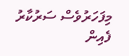މިފަހަރުވެސް ސަރުކާރު ފެއިން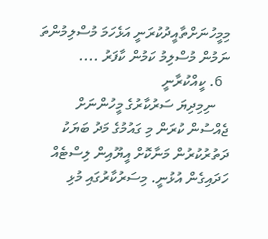މިމީހުނަށްތާއީދުކުރަނީ އަޅެހަމަ މުސްލިމުންތަ ނަމުން މުސްލިމު ކަމުން ކާފަރު ....
  6. ކީއްކުރާނީ
    ނިމިދިޔަ ސަރުކާރުގެ މީހުންނަށް ޖެއްސުން ކުރަން މި ގައުމުގެ މަދު ބަޔަކު ދަތުރުކުރުން މަނާކޮށް އީޔޫއިން ލިސްޓެއް ހަދައިގެން އުޅުނީ. މިސަރުކާރުގައި މުޅި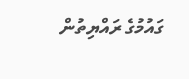ގައުމުގެ ރައްޔިތުން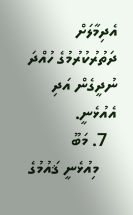އެދިމާލަށް ދަތުރުކުރުމުގެ ހުއްދަ ނުދީގެން އަދި އެއުޅެނީ.
  7. މަބޫ
    މިއުޅެނީ ޤައުމުގެ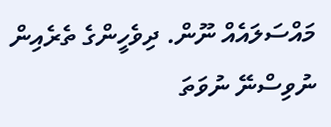މައްސަލައެއް ނޫން. ދިވެހީންގެ ތެރެއިން ނުވިސްނޭ ނުވަތަ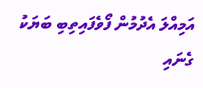އަމިއްލަ އެދުމުން ފޯވެފައިތިބި ބަޔަކު ގެނައި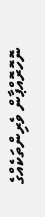ނޮހޮރޮއްޕާން ވެރިންތަކެއްގެ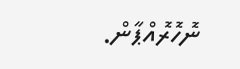ނޮހޮރޮއްޕާން.